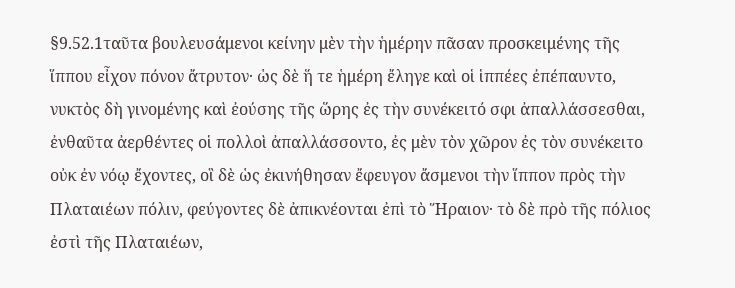§9.52.1ταῦτα βουλευσάμενοι κείνην μὲν τὴν ἡμέρην πᾶσαν προσκειμένης τῆς ἵππου εἶχον πόνον ἄτρυτον· ὡς δὲ ἥ τε ἡμέρη ἔληγε καὶ οἱ ἱππέες ἐπέπαυντο, νυκτὸς δὴ γινομένης καὶ ἐούσης τῆς ὥρης ἐς τὴν συνέκειτό σφι ἀπαλλάσσεσθαι, ἐνθαῦτα ἀερθέντες οἱ πολλοὶ ἀπαλλάσσοντο, ἐς μὲν τὸν χῶρον ἐς τὸν συνέκειτο οὐκ ἐν νόῳ ἔχοντες, οἳ δὲ ὡς ἐκινήθησαν ἔφευγον ἄσμενοι τὴν ἵππον πρὸς τὴν Πλαταιέων πόλιν, φεύγοντες δὲ ἀπικνέονται ἐπὶ τὸ Ἥραιον· τὸ δὲ πρὸ τῆς πόλιος ἐστὶ τῆς Πλαταιέων,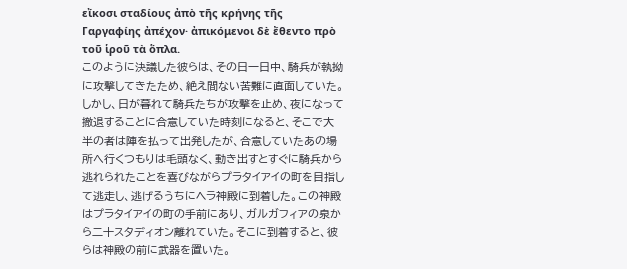εἴκοσι σταδίους ἀπὸ τῆς κρήνης τῆς Γαργαφίης ἀπέχον· ἀπικόμενοι δὲ ἔθεντο πρὸ τοῦ ἱροῦ τὰ ὅπλα.
このように決議した彼らは、その日一日中、騎兵が執拗に攻撃してきたため、絶え間ない苦難に直面していた。しかし、日が暮れて騎兵たちが攻撃を止め、夜になって撤退することに合意していた時刻になると、そこで大半の者は陣を払って出発したが、合意していたあの場所へ行くつもりは毛頭なく、動き出すとすぐに騎兵から逃れられたことを喜びながらプラタイアイの町を目指して逃走し、逃げるうちにヘラ神殿に到着した。この神殿はプラタイアイの町の手前にあり、ガルガフィアの泉から二十スタディオン離れていた。そこに到着すると、彼らは神殿の前に武器を置いた。